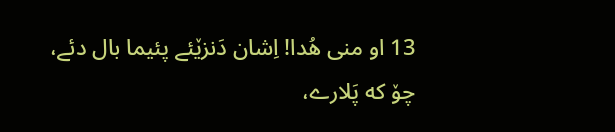13 او منی هُدا! اِشان دَنزێئے پئیما بال دئے، چۆ که پَلارے،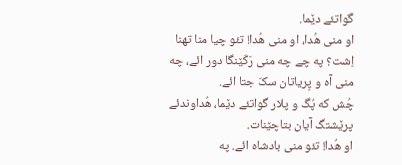گواتئے دێما.
او منی هُدا، او منی هُدا! تئو چیا منا تهنا اِشت؟ په چے چه منی رَکّێنگا دور ائے، چه منی آه و پِریاتان سکّ جتا ائے.
چُش که پُگ و پلار گواتئے دێما، هُداوندئے پرێشتگ آیان بتاچێنات.
او هُدا! تئو منی بادشاه ائے. په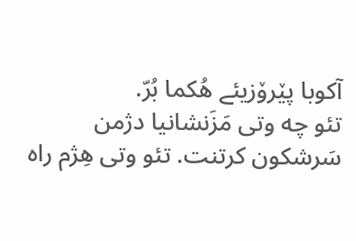آکوبا پێرۆزیئے هُکما بُرّ.
تئو چه وتی مَزَنشانیا دژمن سَرشکون کرتنت. تئو وتی هِژم راه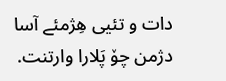دات و تئیی هِژمئے آسا دژمن چۆ پَلارا وارتنت.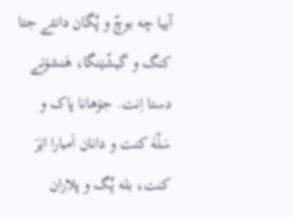آییا چه بوچّ و پُگان دانئے جتا کنگ و گیشّێنگا، هَنشۆنے دستا اِنت. جۆهانا پاک و سَلّهَ کنت و دانان اَمبارا اێرَ کنت، بله پُگ و پلاران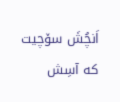اَنچُشَ سۆچیت که آسِش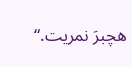هچبرَ نمریت.“